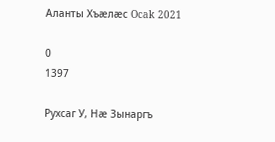Аланты Хъæлæс Ocak 2021

0
1397

Рухсаг У, Нæ Зынаргъ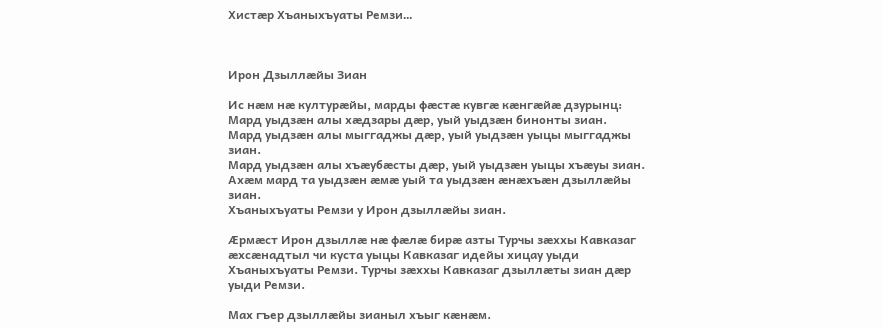Хистæр Хъаныхъуаты Ремзи…



Ирон Дзыллæйы Зиан

Ис нæм нæ културæйы, марды фæстæ кувгæ кæнгæйæ дзурынц:
Мард уыдзæн алы хæдзары дæр, уый уыдзæн бинонты зиан.
Мард уыдзæн алы мыггаджы дæр, уый уыдзæн уыцы мыггаджы зиан.
Мард уыдзæн алы хъæубæсты дæр, уый уыдзæн уыцы хъæуы зиан.
Ахæм мард та уыдзæн æмæ уый та уыдзæн æнæхъæн дзыллæйы зиан.
Хъаныхъуаты Ремзи у Ирон дзыллæйы зиан.

Æрмæст Ирон дзыллæ нæ фæлæ бирæ азты Турчы зæххы Кавказаг æхсæнадтыл чи куста уыцы Кавкaзаг идейы хицау уыди Хъаныхъуаты Ремзи. Турчы зæххы Кавказаг дзыллæты зиан дæр уыди Ремзи.

Мах гъер дзыллæйы зианыл хъыг кæнæм.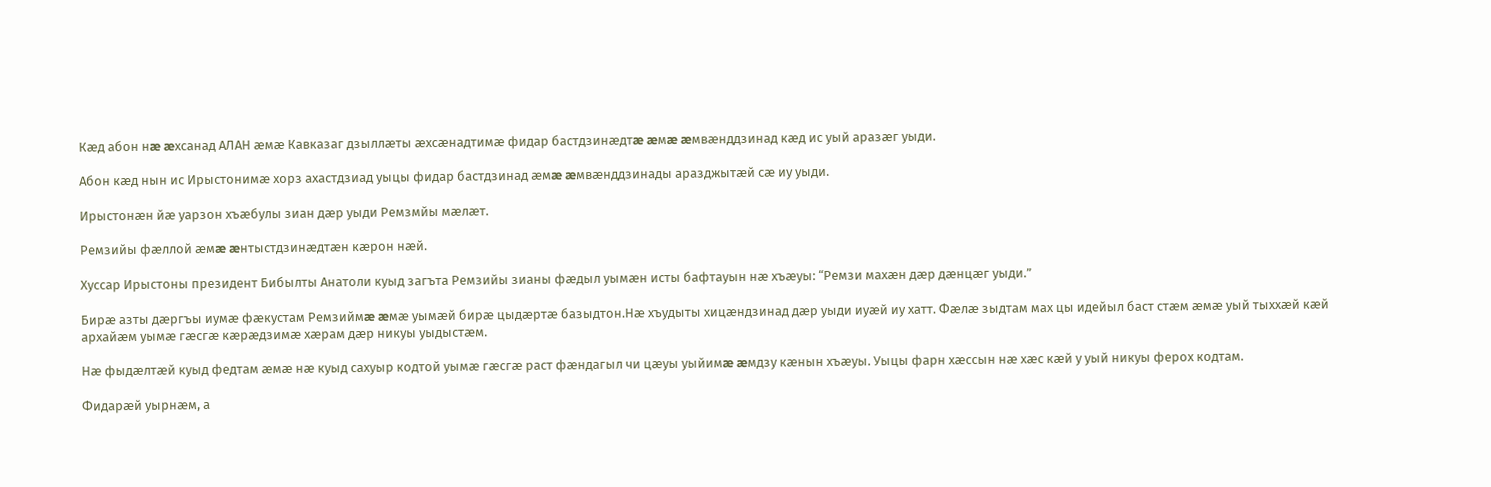Кæд абон нæ æхсaнад АЛАН æмæ Кавказаг дзыллæты æхсæнадтимæ фидар бастдзинæдтæ æмæ æмвæнддзинад кæд ис уый аразæг уыди.

Абон кæд нын ис Ирыстонимæ хорз ахастдзиад уыцы фидар бастдзинaд æмæ æмвæнддзинады аразджытæй сæ иу уыди.

Ирыстонæн йæ уарзон хъæбулы зиан дæр уыди Ремзмйы мæлæт.

Ремзийы фæллой æмæ æнтыстдзинæдтæн кæрон нæй.

Хуссар Ирыстоны президент Бибылты Анатоли куыд загъта Ремзийы зианы фæдыл уымæн исты бафтауын нæ хъæуы: “Ремзи махæн дæр дæнцæг уыди.”

Бирæ азты дæргъы иумæ фæкустам Ремзиймæ æмæ уымæй бирæ цыдæртæ базыдтон.Нæ хъудыты хицæндзинад дæр уыди иуæй иу хатт. Фæлæ зыдтам мах цы идейыл баст стæм æмæ уый тыххæй кæй архайæм уымæ гæсгæ кæрæдзимæ хæрам дæр никуы уыдыстæм.

Нæ фыдæлтæй куыд федтам æмæ нæ куыд сахуыр кодтой уымæ гæсгæ раст фæндагыл чи цæуы уыйимæ æмдзу кæнын хъæуы. Уыцы фарн хæссын нæ хæс кæй у уый никуы ферох кодтам.

Фидарæй уырнæм, а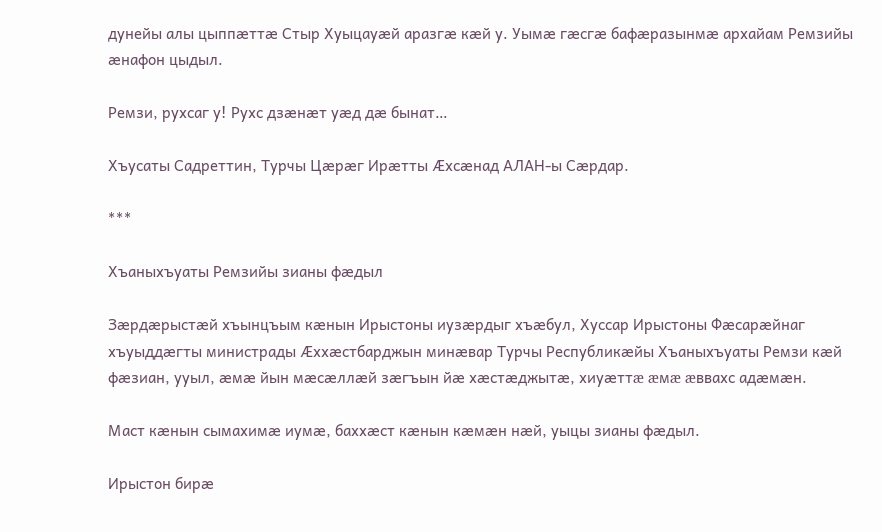дунeйы алы цыппæттæ Стыр Хуыцауæй аразгæ кæй у. Уымæ гæсгæ бафæразынмæ архайaм Ремзийы æнафон цыдыл.

Ремзи, рухсаг у! Рухс дзæнæт уæд дæ бынат…

Хъусаты Садреттин, Турчы Цæрæг Ирæтты Æхсæнад АЛАН-ы Сæрдар.

***

Хъаныхъуаты Ремзийы зианы фæдыл

Зæрдæрыстæй хъынцъым кæнын Ирыстоны иузæрдыг хъæбул, Хуссар Ирыстоны Фæсарæйнаг хъуыддæгты министрады Æххæстбарджын минæвар Турчы Республикæйы Хъаныхъуаты Ремзи кæй фæзиан, ууыл, æмæ йын мæсæллæй зæгъын йæ хæстæджытæ, хиуæттæ æмæ æввахс адæмæн.

Маст кæнын сымахимæ иумæ, баххæст кæнын кæмæн нæй, уыцы зианы фæдыл.

Ирыстон бирæ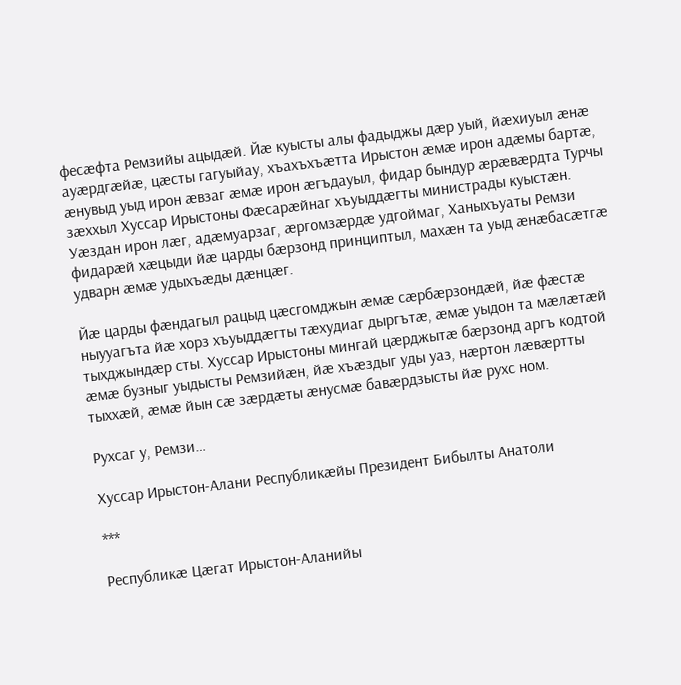фесæфта Ремзийы ацыдæй. Йæ куысты алы фадыджы дæр уый, йæхиуыл æнæ ауæрдгæйæ, цæсты гагуыйау, хъахъхъæтта Ирыстон æмæ ирон адæмы бартæ, æнувыд уыд ирон æвзаг æмæ ирон æгъдауыл, фидар бындур æрæвæрдта Турчы зæххыл Хуссар Ирыстоны Фæсарæйнаг хъуыддæгты министрады куыстæн.
Уæздан ирон лæг, адæмуарзаг, æргомзæрдæ удгоймаг, Ханыхъуаты Ремзи фидарæй хæцыди йæ царды бæрзонд принциптыл, махæн та уыд æнæбасæтгæ удварн æмæ удыхъæды дæнцæг.

Йæ царды фæндагыл рацыд цæсгомджын æмæ сæрбæрзондæй, йæ фæстæ ныууагъта йæ хорз хъуыддæгты тæхудиаг дыргътæ, æмæ уыдон та мæлæтæй тыхджындæр сты. Хуссар Ирыстоны мингай цæрджытæ бæрзонд аргъ кодтой æмæ бузныг уыдысты Ремзийæн, йæ хъæздыг уды уаз, нæртон лæвæртты тыххæй, æмæ йын сæ зæрдæты æнусмæ бавæрдзысты йæ рухс ном.

Рухсаг у, Ремзи…

Хуссар Ирыстон-Алани Республикæйы Президент Бибылты Анатоли

***

Республикæ Цæгат Ирыстон-Аланийы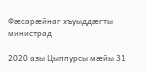Фæсарæйнаг хъуыддæгты министрад

2020 азы Цыппурсы мæйы 31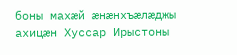боны махæй æнæнхъæлæджы ахицæн Хуссар Ирыстоны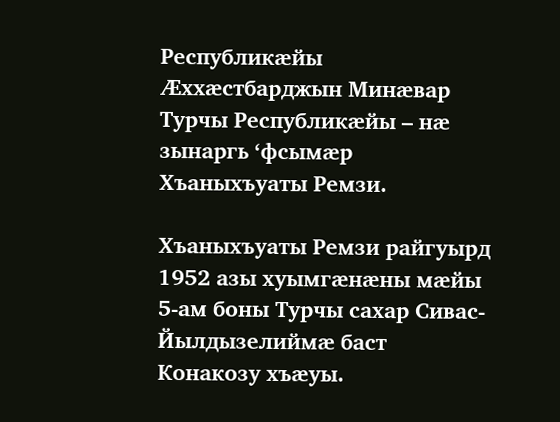Республикæйы Æххæстбарджын Минæвар Турчы Республикæйы – нæ зынаргь ‘фсымæр Хъаныхъуаты Ремзи.

Хъаныхъуаты Ремзи райгуырд 1952 азы хуымгæнæны мæйы 5-ам боны Турчы сахар Сивас-Йылдызелиймæ баст Конакозу хъæуы.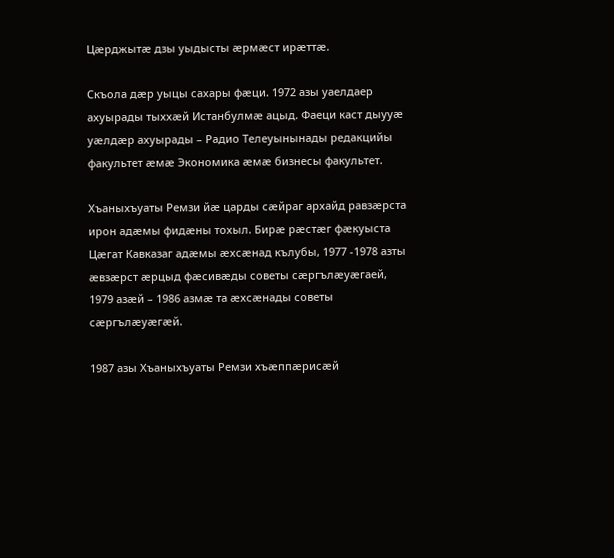Цæрджытæ дзы уыдысты æрмæст ирæттæ.

Скъола дæр уыцы сахары фæци. 1972 азы уаелдаер ахуырады тыххæй Истанбулмæ ацыд. Фаеци каст дыууæ уæлдæр ахуырады – Радио Телеуынынады редакцийы факультет æмæ Экономика æмæ бизнесы факультет.

Хъаныхъуаты Ремзи йæ царды сæйраг архайд равзæрста ирон адæмы фидæны тохыл. Бирæ рæстæг фæкуыста Цæгат Кавказаг адæмы æхсæнад кълубы, 1977 -1978 азты æвзæрст æрцыд фæсивæды советы сæргълæуæгаей, 1979 азæй – 1986 азмæ та æхсæнады советы сæргълæуæгæй.

1987 азы Хъаныхъуаты Ремзи хъæппæрисæй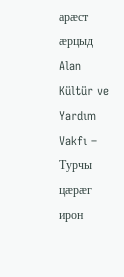арæст æрцыд Alan Kültür ve Yardım Vakfı – Турчы цæрæг ирон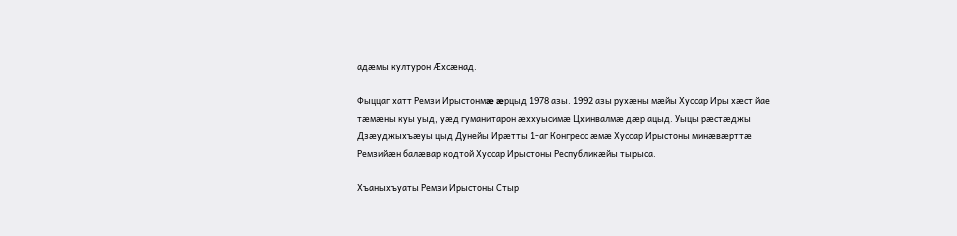адæмы културон Æхсæнад.

Фыццаг хатт Ремзи Ирыстонмæ æрцыд 1978 азы. 1992 азы рухæны мæйы Хуссар Иры хæст йае тæмæны куы уыд, уæд гуманитарон æххуысимæ Цхинвалмæ дæр ацыд. Уыцы рæстæджы Дзæуджыхъæуы цыд Дунейы Ирæтты 1-аг Конгресс æмæ Хуссар Ирыстоны минæвæрттæ Ремзийæн балæвар кодтой Хуссар Ирыстоны Республикæйы тырыса.

Хъаныхъуаты Ремзи Ирыстоны Стыр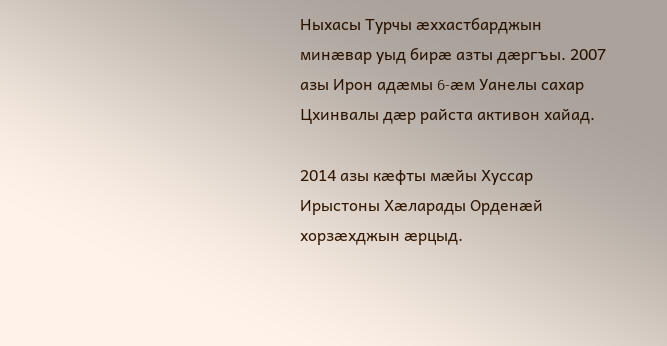Ныхасы Турчы æххастбарджын минæвар уыд бирæ азты дæргъы. 2007 азы Ирон адæмы 6-æм Уанелы сахар Цхинвалы дæр райста активон хайад.

2014 азы кæфты мæйы Хуссар Ирыстоны Хæларады Орденæй хорзæхджын æрцыд.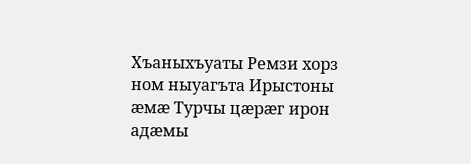Хъаныхъуаты Ремзи хорз ном ныуагъта Ирыстоны æмæ Турчы цæрæг ирон адæмы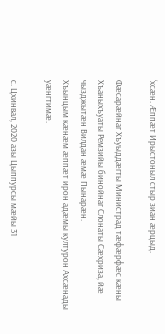‘хсæн. Æппæт Ирыстоныл стыр зиан æрцыд.

Фæсарæйнаг Хъуыддæгты Министрад тæфæрфæс кæны Хъаныхъуаты Ремзийы бинойнаг Слонаты Сæхриза, йæ чызджытæн Вилдан æмæ Пынарæн.
Хъынцым кæнæм æппæт ирон адæмы културон Ахсæнады уæнгтимæ.

с. Цхинвал, 2020 азы Цыппурсы мæйы 31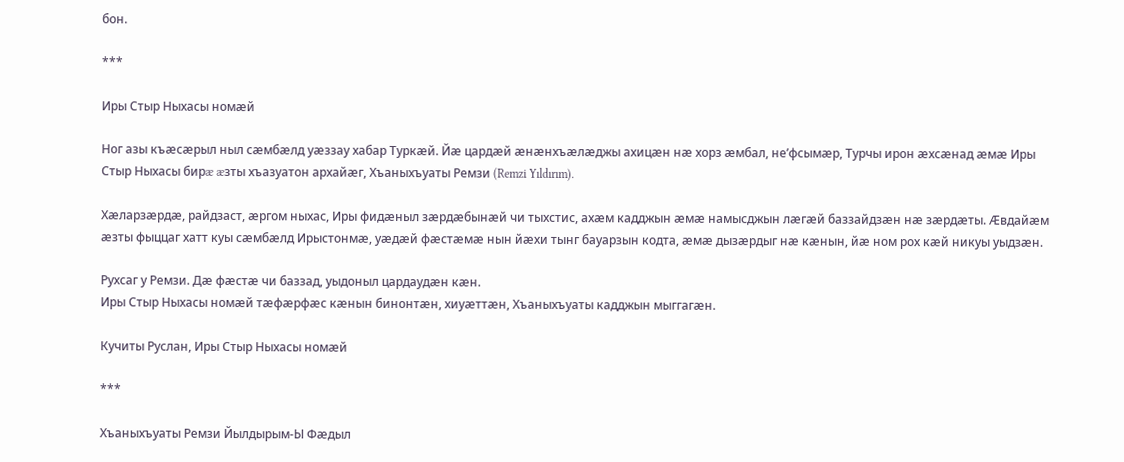бон.

***

Иры Стыр Ныхасы номæй

Ног азы къæсæрыл ныл сæмбæлд уæззау хабар Туркæй. Йæ цардæй æнæнхъæлæджы ахицæн нæ хорз æмбал, не’фсымæр, Турчы ирон æхсæнад æмæ Иры Стыр Ныхасы бирæ æзты хъазуатон архайæг, Хъаныхъуаты Ремзи (Remzi Yıldırım).

Хæларзæрдæ, райдзаст, æргом ныхас, Иры фидæныл зæрдæбынæй чи тыхстис, ахæм кадджын æмæ намысджын лæгæй баззайдзæн нæ зæрдæты. Æвдайæм æзты фыццаг хатт куы сæмбæлд Ирыстонмæ, уæдæй фæстæмæ нын йæхи тынг бауарзын кодта, æмæ дызæрдыг нæ кæнын, йæ ном рох кæй никуы уыдзæн.

Рухсаг у Ремзи. Дæ фæстæ чи баззад, уыдоныл цардаудæн кæн.
Иры Стыр Ныхасы номæй тæфæрфæс кæнын бинонтæн, хиуæттæн, Хъаныхъуаты кадджын мыггагæн.

Кучиты Руслан, Иры Стыр Ныхасы номæй

***

Хъаныхъуаты Ремзи Йылдырым-Ы Фæдыл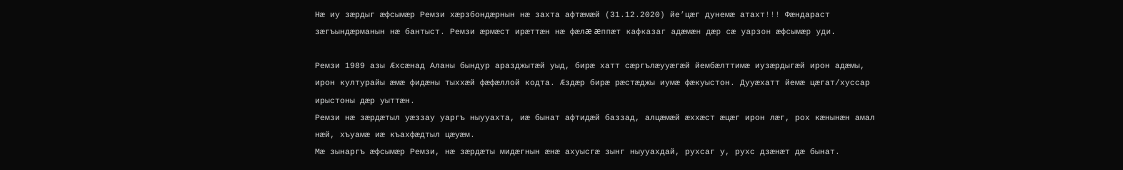Нæ иу зæрдыг æфсымæр Ремзи хæрзбондæрнын нæ захта афтæмæй (31.12.2020) йе’цæг дунемæ атахт!!! Фæндараст зæгъындæрманын нæ бантыст. Ремзи æрмæст ирæттæн нæ фæлæ æппæт кафказаг адæмæн дæр сæ уарзон æфсымæр уди.

Ремзи 1989 азы Æхсæнад Аланы бындур аразджытæй уыд, бирæ хатт сæргълæууæгæй йембæлттимæ иузæрдыгæй ирон адæмы, ирон културайы æмæ фидæны тыххæй фæфæллой кодта. Æздæр бирæ рæстæджы иумæ фæкуыстон. Дууæхатт йемæ цæгат/хуссар ирыстоны дæр уыттæн.
Ремзи нæ зæрдæтыл уæззау уаргъ ныууахта, иæ бынат афтидæй баззад, алцæмæй æххæст æцæг ирон лæг, рох кæнынæн амал нæй, хъуамæ иæ къахфæдтыл цæуæм.
Мæ зынаргъ æфсымæр Ремзи, нæ зæрдæты мидæгнын æнæ ахуысгæ зынг ныууахдай, рухсаг у, рухс дзæнæт дæ бынат.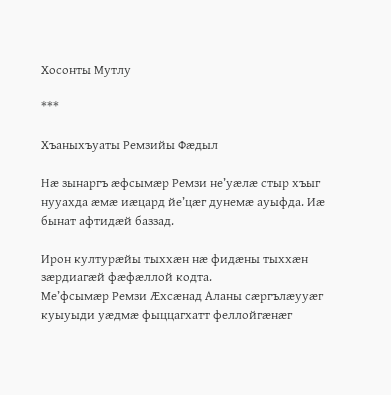Хосонты Мутлу

***

Хъаныхъуаты Ремзийы Фæдыл

Нæ зынаргъ æфсымæр Ремзи не’уæлæ стыр хъыг нууахда æмæ иæцард йе’цæг дунемæ ауыфда. Иæ бынат афтидæй баззад.

Ирон културæйы тыххæн нæ фидæны тыххæн зæрдиагæй фæфæллой кодта.
Ме’фсымæр Ремзи Æхсæнад Аланы сæргълæууæг куыуыди уæдмæ фыццагхатт феллойгæнæг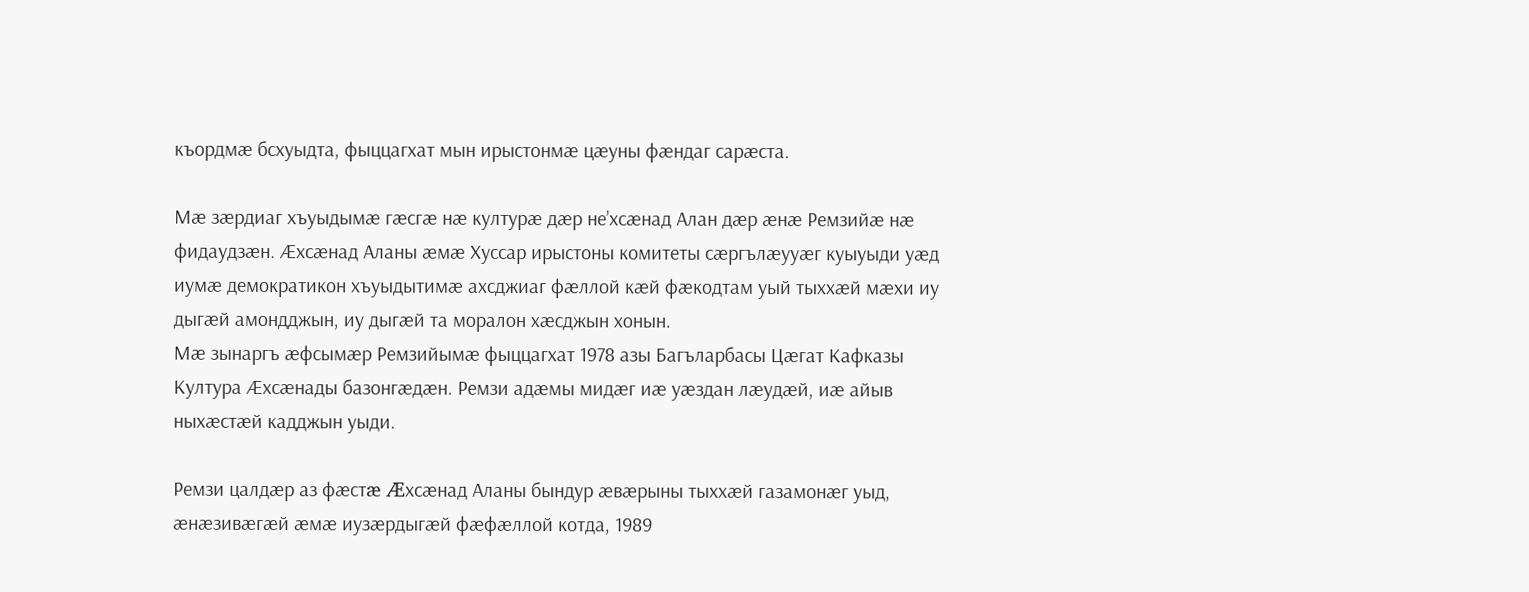къордмæ бсхуыдта, фыццагхат мын ирыстонмæ цæуны фæндаг сарæста.

Мæ зæрдиаг хъуыдымæ гæсгæ нæ културæ дæр не’хсæнад Алан дæр æнæ Ремзийæ нæ фидаудзæн. Æхсæнад Аланы æмæ Хуссар ирыстоны комитеты сæргълæууæг куыуыди уæд иумæ демократикон хъуыдытимæ ахсджиаг фæллой кæй фæкодтам уый тыххæй мæхи иу дыгæй амондджын, иу дыгæй та моралон хæсджын хонын.
Мæ зынаргъ æфсымæр Ремзийымæ фыццагхат 1978 азы Багъларбасы Цæгат Кафказы Култура Æхсæнады базонгæдæн. Ремзи адæмы мидæг иæ уæздан лæудæй, иæ айыв ныхæстæй кадджын уыди.

Ремзи цалдæр аз фæстæ Æхсæнад Аланы бындур æвæрыны тыххæй газамонæг уыд, æнæзивæгæй æмæ иузæрдыгæй фæфæллой котда, 1989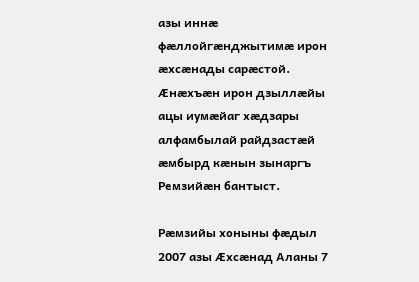азы иннæ фæллойгæнджытимæ ирон æхсæнады сарæстой. Æнæхъæн ирон дзыллæйы ацы иумæйаг хæдзары алфамбылай райдзастæй æмбырд кæнын зынаргъ Ремзийæн бантыст.

Рæмзийы хоныны фæдыл 2007 азы Æхсæнад Аланы 7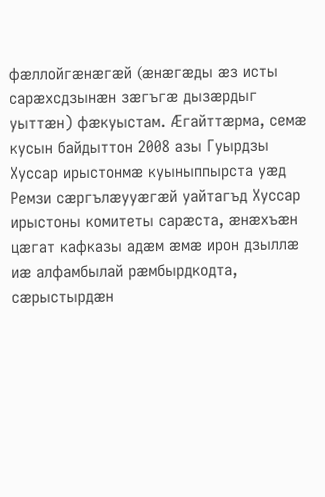фæллойгæнæгæй (æнæгæды æз исты сарæхсдзынæн зæгъгæ дызæрдыг уыттæн) фæкуыстам. Æгайттæрма, семæ кусын байдыттон 2008 азы Гуырдзы Хуссар ирыстонмæ куыныппырста уæд Ремзи сæргълæууæгæй уайтагъд Хуссар ирыстоны комитеты сарæста, æнæхъæн цæгат кафказы адæм æмæ ирон дзыллæ иæ алфамбылай рæмбырдкодта, сæрыстырдæн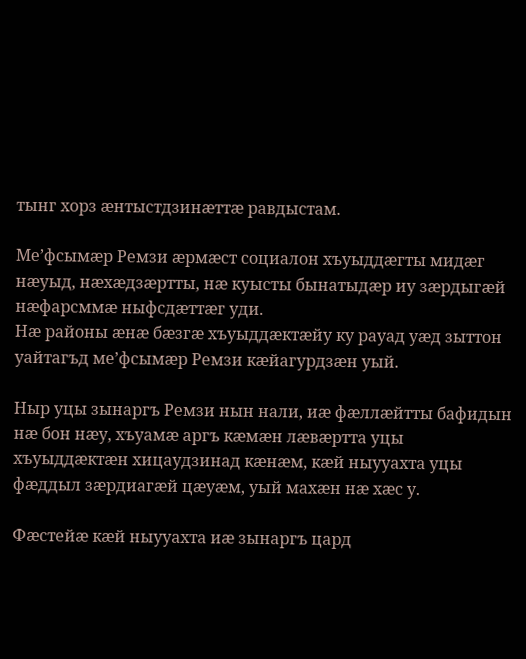тынг хорз æнтыстдзинæттæ равдыстам.

Ме’фсымæр Ремзи æрмæст социалон хъуыддæгты мидæг нæуыд, нæхæдзæртты, нæ куысты бынатыдæр иу зæрдыгæй нæфарсммæ ныфсдæттæг уди.
Нæ районы æнæ бæзгæ хъуыддæктæйу ку рауад уæд зыттон уайтагъд ме’фсымæр Ремзи кæйагурдзæн уый.

Ныр уцы зынаргъ Ремзи нын нали, иæ фæллæйтты бафидын нæ бон нæу, хъуамæ аргъ кæмæн лæвæртта уцы хъуыддæктæн хицаудзинад кæнæм, кæй ныууахта уцы фæддыл зæрдиагæй цæуæм, уый махæн нæ хæс у.

Фæстейæ кæй ныууахта иæ зынаргъ цард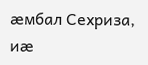æмбал Сехриза, иæ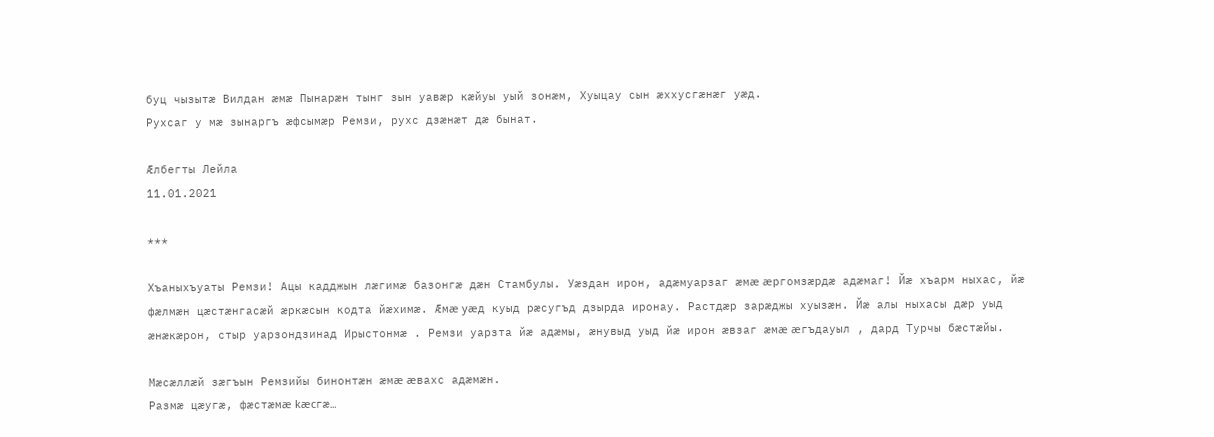буц чызытæ Вилдан æмæ Пынарæн тынг зын уавæр кæйуы уый зонæм, Хуыцау сын æххусгæнæг уæд.
Рухсаг у мæ зынаргъ æфсымæр Ремзи, рухс дзæнæт дæ бынат.

Æлбегты Лейла
11.01.2021

***

Хъаныхъуаты Ремзи! Ацы кадджын лæгимæ базонгæ дæн Стамбулы. Уæздан ирон, адæмуарзаг æмæ æргомзæрдæ адæмаг! Йæ хъарм ныхас, йæ фæлмæн цæстæнгасæй æркæсын кодта йæхимæ. Æмæ yæд куыд рæсугъд дзырда иронау. Растдæр зарæджы хуызæн. Йæ алы ныхасы дæр уыд æнæкæрон, стыр уарзондзинад Ирыстонмæ . Ремзи уарзта йæ адæмы, æнувыд уыд йæ ирон æвзаг æмæ æгъдауыл , дард Турчы бæстæйы.

Мæсæллæй зæгъын Ремзийы бинонтæн æмæ æвахс адæмæн.
Размæ цæугæ, фæcтæмæ kæcгæ…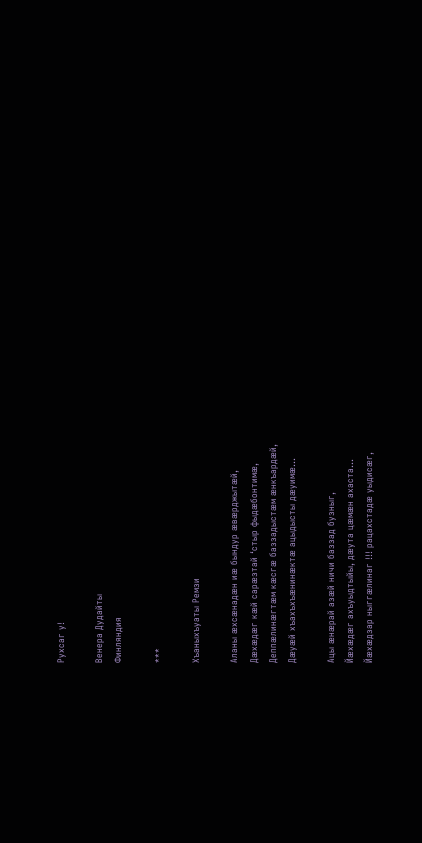Рухсаг у!

Венера Дудайты
Финляндия

***

Хъаныхъуаты Ремзи

Аланы æхсæнадæн иæ бындур æвæрджытæй,
Дæхæдæг кæй сарæзтай ‘стыр фыдæбонтимæ,
Деппæлинæгтæм кæсгæ баззадыстæм æнкъардæй,
Дæуæй хъахъхъæнинæктæ ацыдысты дæуимæ…

Ацы æнæрай азæй ничи баззад бузныг,
Йæхæдæг ахъуыдтыйы, дæута цæмæн ахаста…
Йæхæдзар ныггæлинаг !!! рацахстадæ уыдисæг,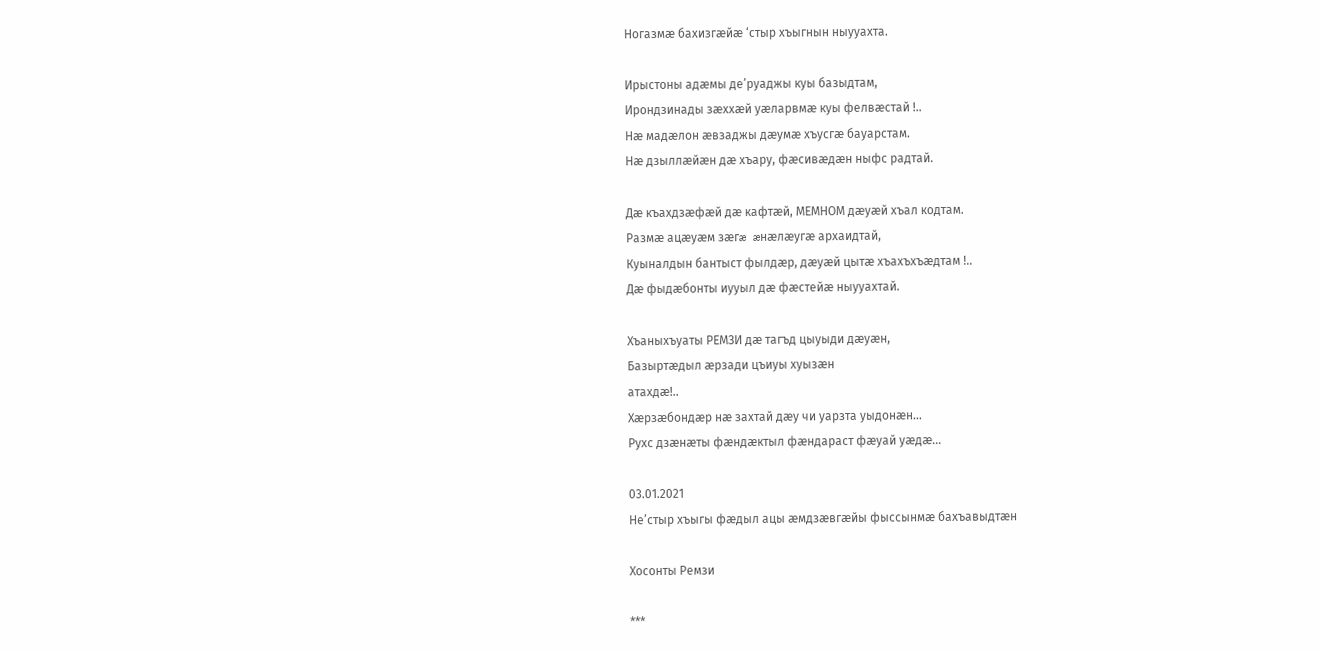Ногазмæ бахизгæйæ ‘стыр хъыгнын ныууахта.

Ирыстоны адæмы де’руаджы куы базыдтам,
Ирондзинады зæххæй уæларвмæ куы фелвæстай !..
Нæ мадæлон æвзаджы дæумæ хъусгæ бауарстам.
Нæ дзыллæйæн дæ хъару, фæсивæдæн ныфс радтай.

Дæ къахдзæфæй дæ кафтæй, МЕМНОМ дæуæй хъал кодтам.
Размæ ацæуæм зæгæ æнæлæугæ архаидтай,
Куыналдын бантыст фылдæр, дæуæй цытæ хъахъхъæдтам !..
Дæ фыдæбонты иууыл дæ фæстейæ ныууахтай.

Хъаныхъуаты РЕМЗИ дæ тагъд цыуыди дæуæн,
Базыртæдыл æрзади цъиуы хуызæн
атахдæ!..
Хæрзæбондæр нæ захтай дæу чи уарзта уыдонæн…
Рухс дзæнæты фæндæктыл фæндараст фæуай уæдæ…

03.01.2021
Не’стыр хъыгы фæдыл ацы æмдзæвгæйы фыссынмæ бахъавыдтæн

Хосонты Ремзи

***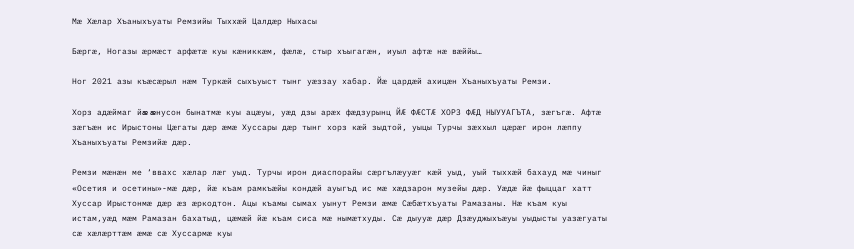Мæ Хæлар Хъаныхъуаты Ремзийы Тыххæй Цалдæр Ныхасы

Бæргæ, Ногазы æрмæст арфæтæ куы кæниккæм, фæлæ, стыр хъыгагæн, иуыл афтæ нæ вæййы…

Ног 2021 азы къæсæрыл нæм Туркæй сыхъуыст тынг уæззау хабар. Йæ цардæй ахицæн Хъаныхъуаты Ремзи.

Хорз адæймаг йæ æнусон бынатмæ куы ацæуы, уæд дзы арæх фæдзурынц ЙÆ ФÆСТÆ ХОРЗ ФÆД НЫУУАГЪТА, зæгъгæ. Афтæ зæгъæн ис Ирыстоны Цæгаты дæр æмæ Хуссары дæр тынг хорз кæй зыдтой, уыцы Турчы зæххыл цæрæг ирон лæппу Хъаныхъуаты Ремзийæ дæр.

Ремзи мæнæн ме ‘ввахс хæлар лæг уыд. Турчы ирон диаспорайы сæргълæууæг кæй уыд, уый тыххæй бахауд мæ чиныг «Осетия и осетины»-мæ дæр, йæ къам рамкъæйы кондæй ауыгъд ис мæ хæдзарон музейы дæр. Уæдæ йæ фыццаг хатт Хуссар Ирыстонмæ дæр æз æркодтон. Ацы къамы сымах уынут Ремзи æмæ Сæбæтхъуаты Рамазаны. Нæ къам куы истам,уæд мæм Рамазан бахатыд, цæмæй йæ къам сиса мæ нымæтхуды. Сæ дыууæ дæр Дзæуджыхъæуы уыдысты уазæгуаты сæ хæлæрттæм æмæ сæ Хуссармæ куы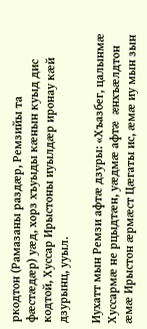ркодтон (Рамазаны раздæр, Ремзийы та фæстæдæр) уæд, хорз хъуыды кæнын куыд дис кодтой, Хуссар Ирыстоны иуылдæр иронау кæй дзурынц, ууыл.

Иухатт мын Ремзи афтæ дзуры: «Хъазбег, цалынмæ Хуссармæ не рцыдтæн, уæдмæ афтæ æнхъæлдтон æмæ Ирыстон æрмæст Цæгаты ис, æмæ иу мын зын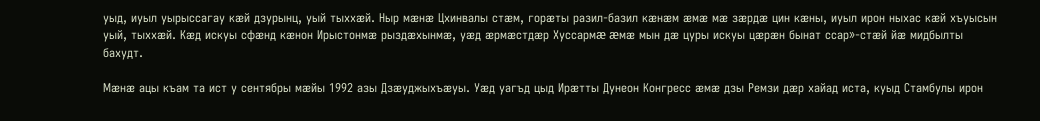уыд, иуыл уырыссагау кæй дзурынц, уый тыххæй. Ныр мæнæ Цхинвалы стæм, горæты разил-базил кæнæм æмæ мæ зæрдæ цин кæны, иуыл ирон ныхас кæй хъуысын уый, тыххæй. Кæд искуы сфæнд кæнон Ирыстонмæ рыздæхынмæ, уæд æрмæстдæр Хуссармæ æмæ мын дæ цуры искуы цæрæн бынат ссар»-стæй йæ мидбылты бахудт.

Мæнæ ацы къам та ист у сентябры мæйы 1992 азы Дзæуджыхъæуы. Уæд уагъд цыд Ирæтты Дунеон Конгресс æмæ дзы Ремзи дæр хайад иста, куыд Стамбулы ирон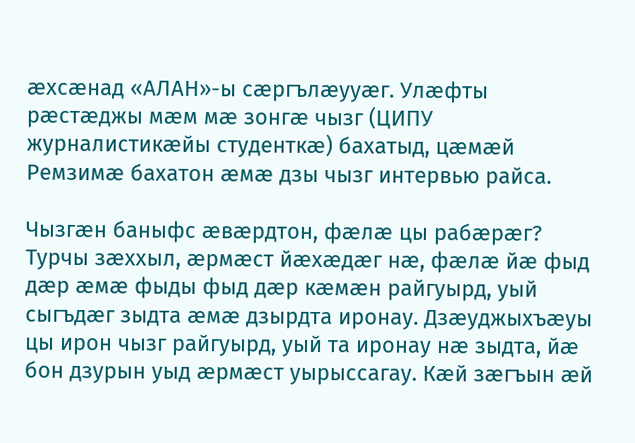æхсæнад «АЛАН»-ы сæргълæууæг. Улæфты рæстæджы мæм мæ зонгæ чызг (ЦИПУ журналистикæйы студенткæ) бахатыд, цæмæй Ремзимæ бахатон æмæ дзы чызг интервью райса.

Чызгæн баныфс æвæрдтон, фæлæ цы рабæрæг? Турчы зæххыл, æрмæст йæхæдæг нæ, фæлæ йæ фыд дæр æмæ фыды фыд дæр кæмæн райгуырд, уый сыгъдæг зыдта æмæ дзырдта иронау. Дзæуджыхъæуы цы ирон чызг райгуырд, уый та иронау нæ зыдта, йæ бон дзурын уыд æрмæст уырыссагау. Кæй зæгъын æй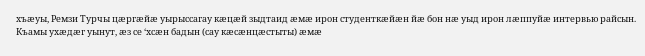хъæуы, Ремзи Турчы цæргæйæ уырыссагау кæцæй зыдтаид æмæ ирон студенткæйæн йæ бон нæ уыд ирон лæппуйæ интервью райсын. Къамы ухæдæг уынут, æз се ‘хсæн бадын (сау кæсæнцæстыты) æмæ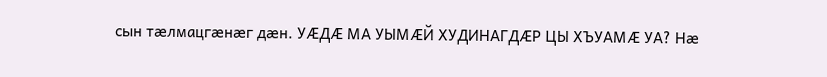сын тæлмацгæнæг дæн. УÆДÆ МА УЫМÆЙ ХУДИНАГДÆР ЦЫ ХЪУАМÆ УА? Нæ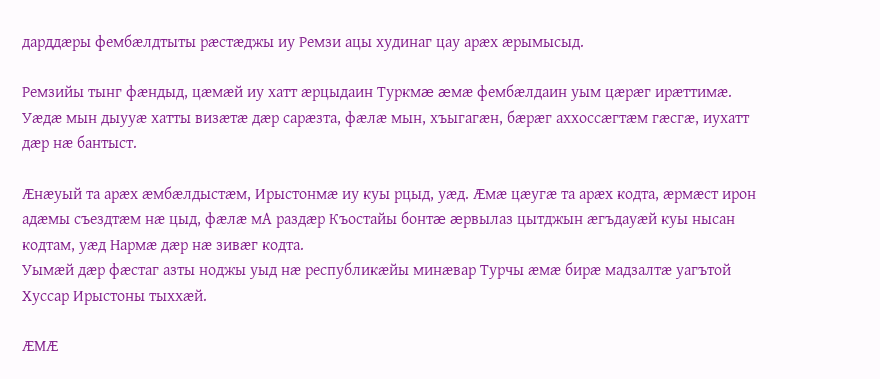дарддæры фембæлдтыты рæстæджы иу Ремзи ацы худинаг цау арæх æрымысыд.

Ремзийы тынг фæндыд, цæмæй иу хатт æрцыдаин Туркмæ æмæ фембæлдаин уым цæрæг ирæттимæ. Уæдæ мын дыууæ хатты визæтæ дæр сарæзта, фæлæ мын, хъыгагæн, бæрæг аххоссæгтæм гæсгæ, иухатт дæр нæ бантыст.

Æнæуый та арæх æмбæлдыстæм, Ирыстонмæ иу куы рцыд, уæд. Æмæ цæугæ та арæх кодта, æрмæст ирон адæмы съездтæм нæ цыд, фæлæ мА раздæр Къостайы бонтæ æрвылаз цытджын æгъдауæй куы нысан кодтам, уæд Нармæ дæр нæ зивæг кодта.
Уымæй дæр фæстаг азты ноджы уыд нæ республикæйы минæвар Турчы æмæ бирæ мадзалтæ уагътой Хуссар Ирыстоны тыххæй.

ÆМÆ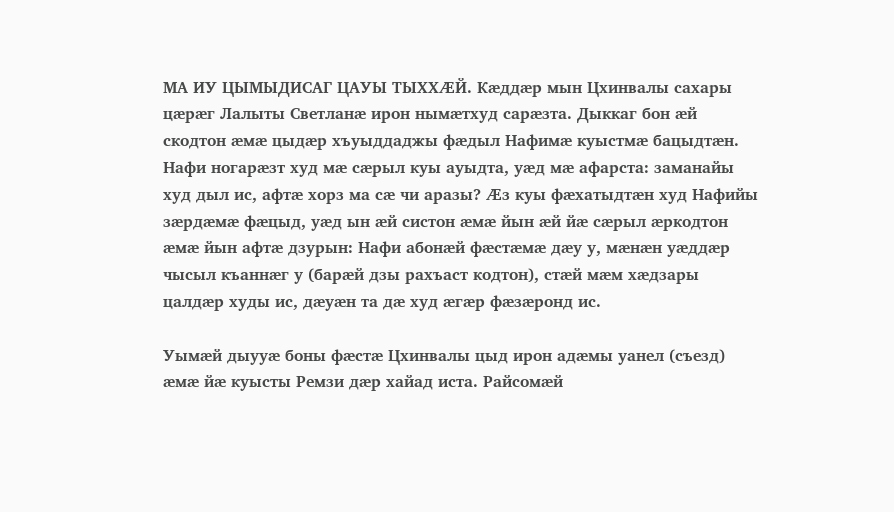МА ИУ ЦЫМЫДИСАГ ЦАУЫ ТЫХХÆЙ. Кæддæр мын Цхинвалы сахары цæрæг Лалыты Светланæ ирон нымæтхуд сарæзта. Дыккаг бон æй скодтон æмæ цыдæр хъуыддаджы фæдыл Нафимæ куыстмæ бацыдтæн. Нафи ногарæзт худ мæ сæрыл куы ауыдта, уæд мæ афарста: заманайы худ дыл ис, афтæ хорз ма сæ чи аразы? Æз куы фæхатыдтæн худ Нафийы зæрдæмæ фæцыд, уæд ын æй систон æмæ йын æй йæ сæрыл æркодтон æмæ йын афтæ дзурын: Нафи абонæй фæстæмæ дæу у, мæнæн уæддæр чысыл къаннæг у (барæй дзы рахъаст кодтон), стæй мæм хæдзары цалдæр худы ис, дæуæн та дæ худ æгæр фæзæронд ис.

Уымæй дыууæ боны фæстæ Цхинвалы цыд ирон адæмы уанел (съезд) æмæ йæ куысты Ремзи дæр хайад иста. Райсомæй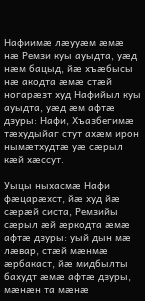Нафиимæ лæууæм æмæ нæ Ремзи куы ауыдта, уæд нæм бацыд, йæ хъæбысы нæ акодта æмæ стæй ногарæзт худ Нафийыл куы ауыдта, уæд æм афтæ дзуры: Нафи, Хъазбегимæ тæхудыйаг стут ахæм ирон нымæтхудтæ уæ сæрыл кæй хæссут.

Уыцы ныхасмæ Нафи фæцарæхст, йæ худ йæ сæрæй систа, Ремзийы сæрыл æй æркодта æмæ афтæ дзуры: уый дын мæ лæвар, стæй мæнмæ æрбакаст, йæ мидбылты бахудт æмæ афтæ дзуры, мæнæн та мæнæ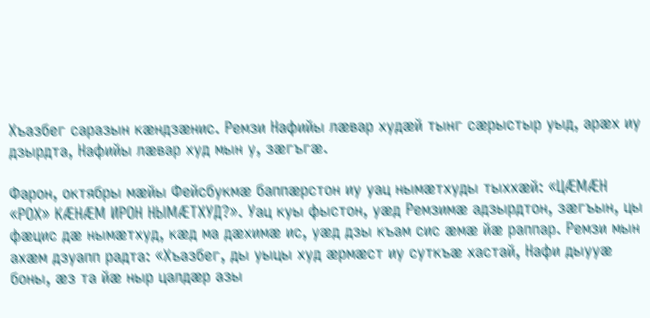Хъазбег саразын кæндзæнис. Ремзи Нафийы лæвар худæй тынг сæрыстыр уыд, арæх иу дзырдта, Нафийы лæвар худ мын у, зæгъгæ.

Фарон, октябры мæйы Фейсбукмæ баппæрстон иу уац нымæтхуды тыххæй: «ЦÆМÆН «РОХ» КÆНÆМ ИРОН НЫМÆТХУД?». Уац куы фыстон, уæд Ремзимæ адзырдтон, зæгъын, цы фæцис дæ нымæтхуд, кæд ма дæхимæ ис, уæд дзы къам сис æмæ йæ раппар. Ремзи мын ахæм дзуапп радта: «Хъазбег, ды уыцы худ æрмæст иу суткъæ хастай, Нафи дыууæ боны, æз та йæ ныр цалдæр азы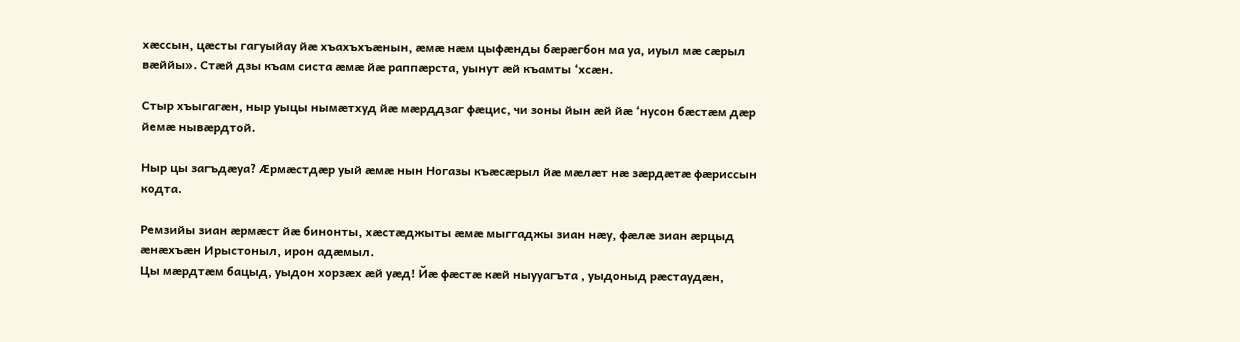хæссын, цæсты гагуыйау йæ хъахъхъæнын, æмæ нæм цыфæнды бæрæгбон ма уа, иуыл мæ сæрыл вæййы». Стæй дзы къам систа æмæ йæ раппæрста, уынут æй къамты ‘хсæн.

Стыр хъыгагæн, ныр уыцы нымæтхуд йæ мæрддзаг фæцис, чи зоны йын æй йæ ‘нусон бæстæм дæр йемæ нывæрдтой.

Ныр цы загъдæуа? Æрмæстдæр уый æмæ нын Ногазы къæсæрыл йæ мæлæт нæ зæрдæтæ фæриссын кодта.

Ремзийы зиан æрмæст йæ бинонты, хæстæджыты æмæ мыггаджы зиан нæу, фæлæ зиан æрцыд æнæхъæн Ирыстоныл, ирон адæмыл.
Цы мæрдтæм бацыд, уыдон хорзæх æй уæд! Йæ фæстæ кæй ныууагъта , уыдоныд рæстаудæн,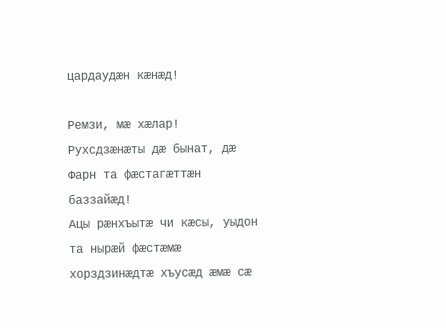цардаудæн кæнæд!

Ремзи, мæ хæлар! Рухсдзæнæты дæ бынат, дæ Фарн та фæстагæттæн баззайæд!
Ацы рæнхъытæ чи кæсы, уыдон та нырæй фæстæмæ хорздзинæдтæ хъусæд æмæ сæ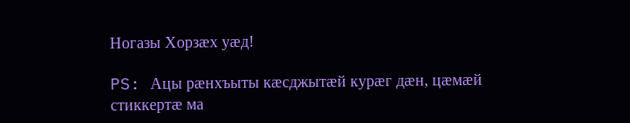Ногазы Хорзæх уæд!

PS: Ацы рæнхъыты кæсджытæй курæг дæн, цæмæй стиккертæ ма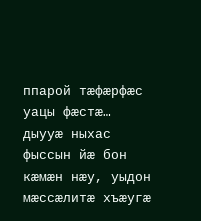ппарой тæфæрфæс уацы фæстæ… дыууæ ныхас фыссын йæ бон кæмæн нæу, уыдон мæссæлитæ хъæугæ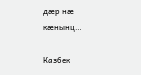дæр нæ кæнынц…

Казбек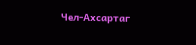Чел-Ахсартаг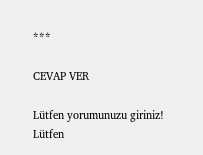***

CEVAP VER

Lütfen yorumunuzu giriniz!
Lütfen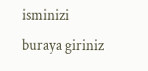isminizi buraya giriniz